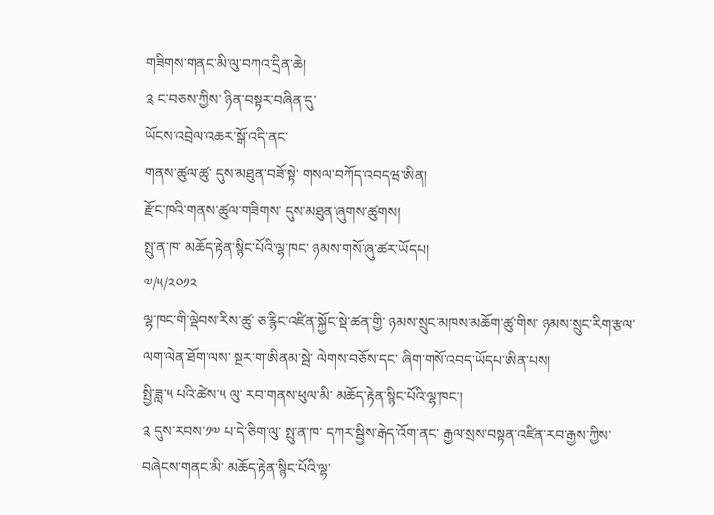གཟིགས་གནང་མི་ལུ་བཀའ་དྲིན་ཆེ།
༉ ང་བཅས་ཀྱིས་ ཉིན་བསྟར་བཞིན་དུ་
ཡོངས་འབྲེལ་འཆར་སྒོ་འདི་ནང་
གནས་ཚུལ་ཚུ་ དུས་མཐུན་བཟོ་སྟེ་ གསལ་བཀོད་འབདཝ་ཨིན།
རྫོང་ཁའི་གནས་ཚུལ་གཟིགས་ དུས་མཐུན་ཞུགས་ཚུགས།
སྤུ་ན་ཁ་ མཆོད་རྟེན་སྙིང་པོའི་ལྷ་ཁང་ ཉམས་གསོ་ཞུ་ཚར་ཡོདཔ།
༧/༥/༢༠༡༢
ལྷ་ཁང་གི་ལྡེབས་རིས་ཚུ་ ཅ་རྙིང་འཛིན་སྐྱོང་སྡེ་ཚན་གྱི་ ཉམས་སྲུང་མཁས་མཆོག་ཚུ་གིས་ ཉམས་སྲུང་རིག་རྩལ་ལག་ལེན་ཐོག་ལས་ སྔར་ག་ཨིནམ་སྦེ་ ལེགས་བཅོས་དང་ ཞིག་གསོ་འབད་ཡོདཔ་ཨིན་པས།
སྤྱི་ཟླ་༥ པའི་ཚེས་༥ ལུ་ རབ་གནས་ཕུལ་མི་ མཆོད་རྟེན་སྙིང་པོའི་ལྷ་ཁང་།
༉ དུས་རབས་༡༧ པ་དེ་ཅིག་ལུ་ སྤུ་ན་ཁ་ དཀར་སྦྱིས་རྒེད་འོག་ནང་ རྒྱལ་སྲས་བསྟན་འཛིན་རབ་རྒྱས་ཀྱིས་ བཞེངས་གནང་མི་ མཆོད་རྟེན་སྙིང་པོའི་ལྷ་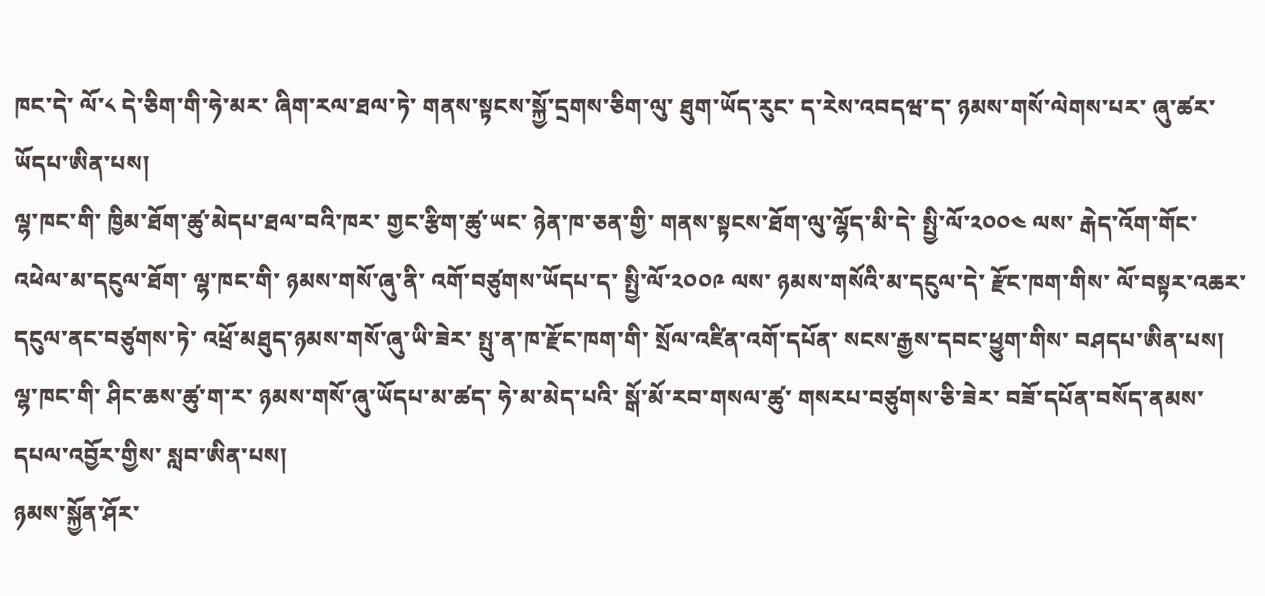ཁང་དེ་ ལོ་༨ དེ་ཅིག་གི་ཧེ་མར་ ཞིག་རལ་ཐལ་ཏེ་ གནས་སྟངས་སྐྱོ་དྲགས་ཅིག་ལུ་ ཐུག་ཡོད་རུང་ ད་རེས་འབདཝ་ད་ ཉམས་གསོ་ལེགས་པར་ ཞུ་ཚར་ཡོདཔ་ཨིན་པས།
ལྷ་ཁང་གི་ ཁྱིམ་ཐོག་ཚུ་མེདཔ་ཐལ་བའི་ཁར་ གྱང་རྩིག་ཚུ་ཡང་ ཉེན་ཁ་ཅན་གྱི་ གནས་སྟངས་ཐོག་ལུ་ལྷོད་མི་དེ་ སྤྱི་ལོ་༢༠༠༤ ལས་ རྒེད་འོག་གོང་འཕེལ་མ་དངུལ་ཐོག་ ལྷ་ཁང་གི་ ཉམས་གསོ་ཞུ་ནི་ འགོ་བཙུགས་ཡོདཔ་ད་ སྤྱི་ལོ་༢༠༠༩ ལས་ ཉམས་གསོའི་མ་དངུལ་དེ་ རྫོང་ཁག་གིས་ ལོ་བསྟར་འཆར་དངུལ་ནང་བཙུགས་ཏེ་ འཕྲོ་མཐུད་ཉམས་གསོ་ཞུ་ཡི་ཟེར་ སྤུ་ན་ཁ་རྫོང་ཁག་གི་ སྲོལ་འཛིན་འགོ་དཔོན་ སངས་རྒྱས་དབང་ཕྱུག་གིས་ བཤདཔ་ཨིན་པས།
ལྷ་ཁང་གི་ ཤིང་ཆས་ཚུ་ག་ར་ ཉམས་གསོ་ཞུ་ཡོདཔ་མ་ཚད་ ཧེ་མ་མེད་པའི་ སྒོ་མོ་རབ་གསལ་ཚུ་ གསརཔ་བཙུགས་ཅི་ཟེར་ བཟོ་དཔོན་བསོད་ནམས་དཔལ་འབྱོར་གྱིས་ སླབ་ཨིན་པས།
ཉམས་སྐྱོན་ཤོར་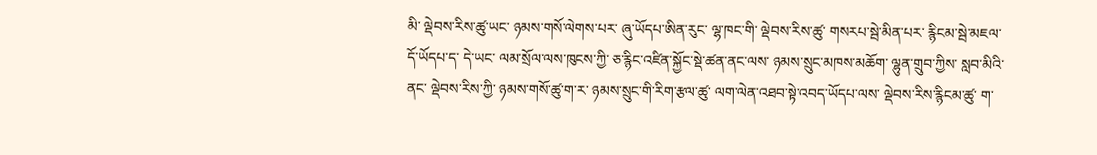མི་ ལྡེབས་རིས་ཚུ་ཡང་ ཉམས་གསོ་ལེགས་པར་ ཞུ་ཡོདཔ་ཨིན་རུང་ ལྷ་ཁང་གི་ ལྡེབས་རིས་ཚུ་ གསརཔ་སྦེ་མིན་པར་ རྙིངམ་སྦེ་མཇལ་དོ་ཡོདཔ་ད་ དེ་ཡང་ ལམ་སྲོལ་ལས་ཁུངས་ཀྱི་ ཅ་རྙིང་འཛིན་སྐྱོང་སྡེ་ཚན་ནང་ལས་ ཉམས་སྲུང་མཁས་མཆོག་ ལྷུན་གྲུབ་ཀྱིས་ སླབ་མིའི་ནང་ ལྡེབས་རིས་ཀྱི་ ཉམས་གསོ་ཚུ་ག་ར་ ཉམས་སྲུང་གི་རིག་རྩལ་ཚུ་ ལག་ལེན་འཐབ་སྟེ་འབད་ཡོདཔ་ལས་ ལྡེབས་རིས་རྙིངམ་ཚུ་ ག་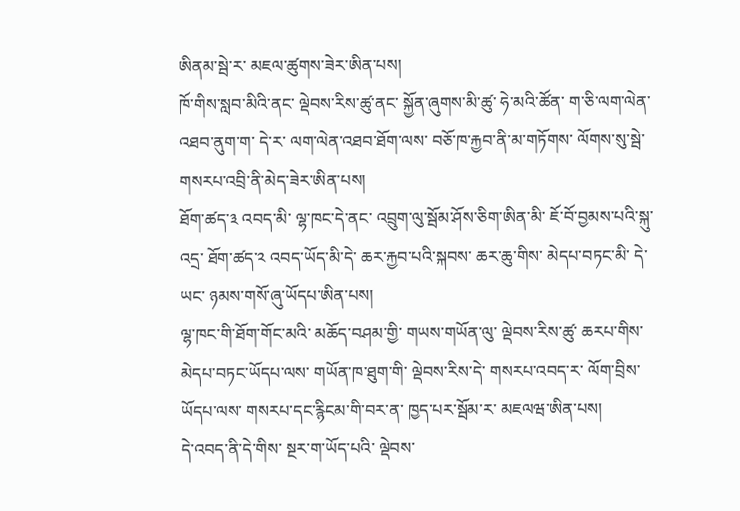ཨིནམ་སྦེ་ར་ མཇལ་ཚུགས་ཟེར་ཨིན་པས།
ཁོ་གིས་སླབ་མིའི་ནང་ ལྡེབས་རིས་ཚུ་ནང་ སྐྱོན་ཞུགས་མི་ཚུ་ ཧེ་མའི་ཚོན་ ག་ཅི་ལག་ལེན་འཐབ་ནུག་ག་ དེ་ར་ ལག་ལེན་འཐབ་ཐོག་ལས་ བཅོ་ཁ་རྐྱབ་ནི་མ་གཏོགས་ ལོགས་སུ་སྦེ་ གསརཔ་འབྲི་ནི་མེད་ཟེར་ཨིན་པས།
ཐོག་ཚད་༣ འབད་མི་ ལྷ་ཁང་དེ་ནང་ འབྲུག་ལུ་སྦོམ་ཤོས་ཅིག་ཨིན་མི་ ཇོ་བོ་བྱམས་པའི་སྐུ་འདྲ་ ཐོག་ཚད་༢ འབད་ཡོད་མི་དེ་ ཆར་རྐྱབ་པའི་སྐབས་ ཆར་ཆུ་གིས་ མེདཔ་བཏང་མི་ དེ་ཡང་ ཉམས་གསོ་ཞུ་ཡོདཔ་ཨིན་པས།
ལྷ་ཁང་གི་ཐོག་གོང་མའི་ མཆོད་བཤམ་གྱི་ གཡས་གཡོན་ལུ་ ལྡེབས་རིས་ཚུ་ ཆརཔ་གིས་མེདཔ་བཏང་ཡོདཔ་ལས་ གཡོན་ཁ་ཐུག་གི་ ལྡེབས་རིས་དེ་ གསརཔ་འབད་ར་ ལོག་བྲིས་ཡོདཔ་ལས་ གསརཔ་དང་རྙིངམ་གི་བར་ན་ ཁྱད་པར་སྦོམ་ར་ མཇལཝ་ཨིན་པས།
དེ་འབད་ནི་དེ་གིས་ སྔར་ག་ཡོད་པའི་ ལྡེབས་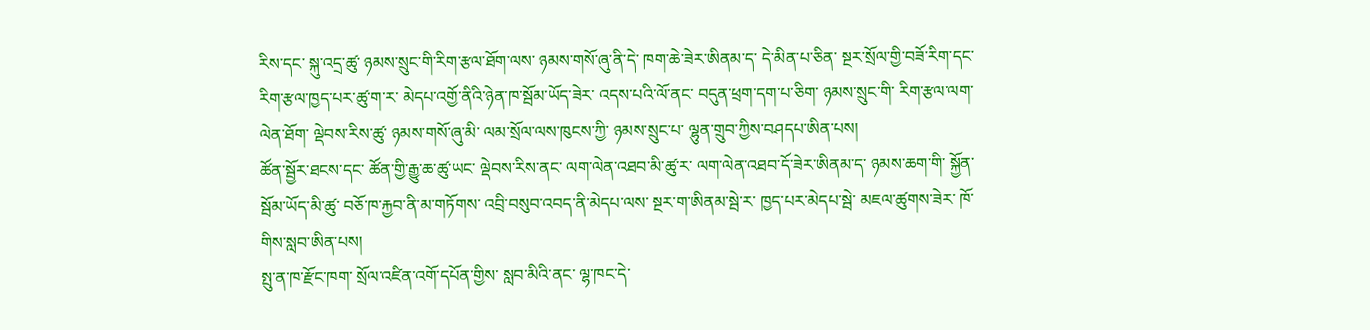རིས་དང་ སྐུ་འདྲ་ཚུ་ ཉམས་སྲུང་གི་རིག་རྩལ་ཐོག་ལས་ ཉམས་གསོ་ཞུ་ནི་དེ་ ཁག་ཆེ་ཟེར་ཨིནམ་ད་ དེ་མིན་པ་ཅིན་ སྔར་སྲོལ་གྱི་བཟོ་རིག་དང་ རིག་རྩལ་ཁྱད་པར་ཚུ་ག་ར་ མེདཔ་འགྱོ་ནིའི་ཉེན་ཁ་སྦོམ་ཡོད་ཟེར་ འདས་པའི་ལོ་ནང་ བདུན་ཕྲག་དག་པ་ཅིག་ ཉམས་སྲུང་གི་ རིག་རྩལ་ལག་ལེན་ཐོག་ ལྡེབས་རིས་ཚུ་ ཉམས་གསོ་ཞུ་མི་ ལམ་སྲོལ་ལས་ཁུངས་ཀྱི་ ཉམས་སྲུང་པ་ ལྷུན་གྲུབ་ཀྱིས་བཤདཔ་ཨིན་པས།
ཚོན་སྦྱོར་ཐངས་དང་ ཚོན་གྱི་རྒྱུ་ཆ་ཚུ་ཡང་ ལྡེབས་རིས་ནང་ ལག་ལེན་འཐབ་མི་ཚུ་ར་ ལག་ལེན་འཐབ་དོ་ཟེར་ཨིནམ་ད་ ཉམས་ཆག་གི་ སྐྱོན་སྦོམ་ཡོད་མི་ཚུ་ བཅོ་ཁ་རྐྱབ་ནི་མ་གཏོགས་ འབྲི་བསུབ་འབད་ནི་མེདཔ་ལས་ སྔར་ག་ཨིནམ་སྦེ་ར་ ཁྱད་པར་མེདཔ་སྦེ་ མཇལ་ཚུགས་ཟེར་ ཁོ་གིས་སླབ་ཨིན་པས།
སྤུ་ན་ཁ་རྫོང་ཁག་ སྲོལ་འཛིན་འགོ་དཔོན་གྱིས་ སླབ་མིའི་ནང་ ལྷ་ཁང་དེ་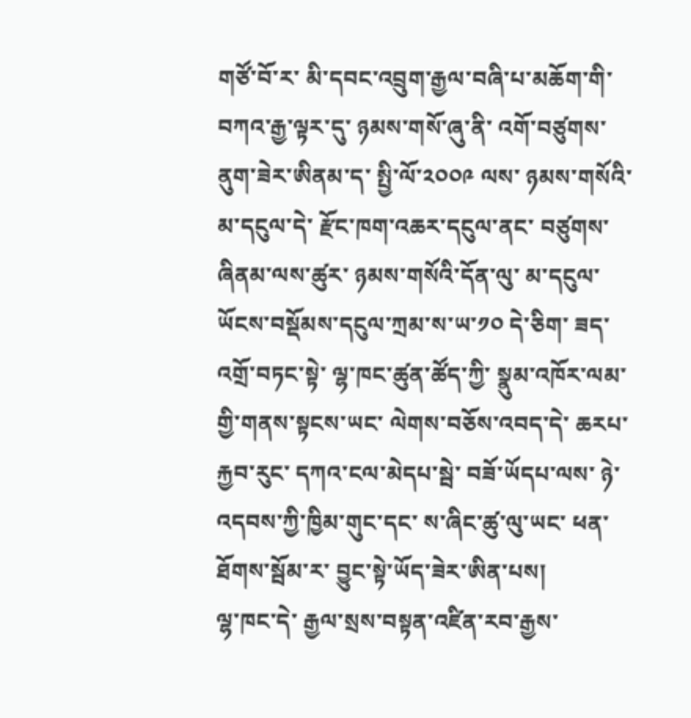གཙོ་བོ་ར་ མི་དབང་འབྲུག་རྒྱལ་བཞི་པ་མཆོག་གི་ བཀའ་རྒྱ་ལྟར་དུ་ ཉམས་གསོ་ཞུ་ནི་ འགོ་བཙུགས་ནུག་ཟེར་ཨིནམ་ད་ སྤྱི་ལོ་༢༠༠༩ ལས་ ཉམས་གསོའི་མ་དངུལ་དེ་ རྫོང་ཁག་འཆར་དངུལ་ནང་ བཙུགས་ཞིནམ་ལས་ཚུར་ ཉམས་གསོའི་དོན་ལུ་ མ་དངུལ་ཡོངས་བསྡོམས་དངུལ་ཀྲམ་ས་ཡ་༡༠ དེ་ཅིག་ ཟད་འགྲོ་བཏང་སྟེ་ ལྷ་ཁང་ཚུན་ཚོད་ཀྱི་ སྣུམ་འཁོར་ལམ་གྱི་གནས་སྟངས་ཡང་ ལེགས་བཅོས་འབད་དེ་ ཆརཔ་རྐྱབ་རུང་ དཀའ་ངལ་མེདཔ་སྦེ་ བཟོ་ཡོདཔ་ལས་ ཉེ་འདབས་ཀྱི་ཁྱིམ་གུང་དང་ ས་ཞིང་ཚུ་ལུ་ཡང་ ཕན་ཐོགས་སྦོམ་ར་ བྱུང་སྟེ་ཡོད་ཟེར་ཨིན་པས།
ལྷ་ཁང་དེ་ རྒྱལ་སྲས་བསྟན་འཛིན་རབ་རྒྱས་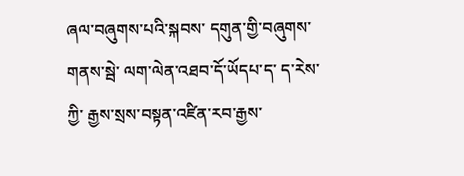ཞལ་བཞུགས་པའི་སྐབས་ དགུན་གྱི་བཞུགས་གནས་སྦེ་ ལག་ལེན་འཐབ་དོ་ཡོདཔ་ད་ ད་རེས་ཀྱི་ རྒྱས་སྲས་བསྟན་འཛིན་རབ་རྒྱས་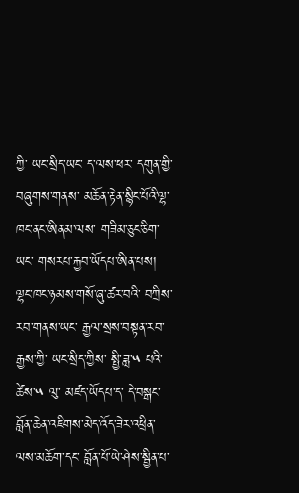ཀྱི་ ཡང་སྲིད་ཡང་ ད་ལས་ཕར་ དགུན་གྱི་བཞུགས་གནས་ མཆོན་རྟེན་སྙིང་པོའི་ལྷ་ཁང་ནང་ཨིནམ་ལས་ གཟིམ་ཅུང་ཅིག་ཡང་ གསརཔ་རྐྱབ་ཡོདཔ་ཨིན་པས།
ལྷང་ཁང་ཉམས་གསོ་ཞུ་ཚར་བའི་ བཀྲིས་རབ་གནས་ཡང་ རྒྱལ་སྲས་བསྟན་རབ་རྒྱས་ཀྱི་ ཡང་སྲིད་ཀྱིས་ སྤྱི་ཟླ་༥ པའི་ཚེས་༥ ལུ་ མཛད་ཡོདཔ་ད་ དེ་བསྒང་ བློན་ཆེན་འཇིགས་མེད་འོད་ཟེར་འཕྲིན་ལས་མཆོག་དང་ བློན་པོ་ཡེ་ཤེས་སྦྱིན་པ་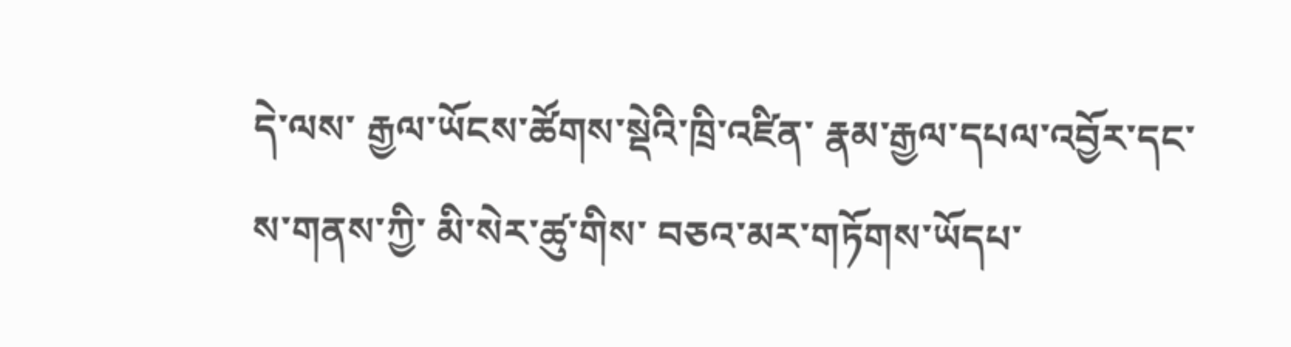དེ་ལས་ རྒྱལ་ཡོངས་ཚོགས་སྡེའི་ཁྲི་འཛིན་ རྣམ་རྒྱལ་དཔལ་འབྱོར་དང་ ས་གནས་ཀྱི་ མི་སེར་ཚུ་གིས་ བཅའ་མར་གཏོགས་ཡོདཔ་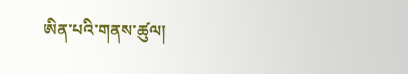ཨིན་པའི་གནས་ཚུལ།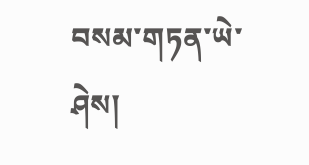བསམ་གཏན་ཡེ་ཤེས།